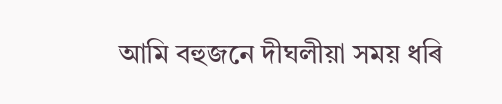আমি বহুজনে দীঘলীয়া সময় ধৰি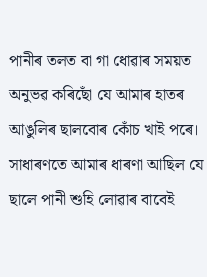পানীৰ তলত বা গা ধোৱাৰ সময়ত অনুভৱ কৰিছোঁ যে আমাৰ হাতৰ আঙুলিৰ ছালবোৰ কোঁচ খাই পৰে। সাধাৰণতে আমাৰ ধাৰণা আছিল যে ছালে পানী শুহি লোৱাৰ বাবেই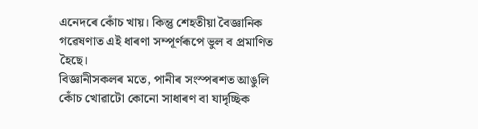এনেদৰে কোঁচ খায়। কিন্তু শেহতীয়া বৈজ্ঞানিক গৱেষণাত এই ধাৰণা সম্পূৰ্ণৰূপে ভুল ব প্রমাণিত হৈছে।
বিজ্ঞানীসকলৰ মতে, পানীৰ সংস্পৰশত আঙুলি কোঁচ খোৱাটো কোনো সাধাৰণ বা যাদৃচ্ছিক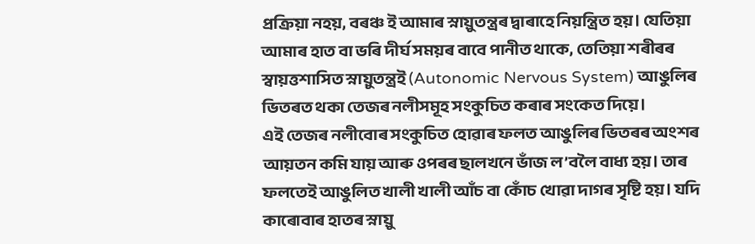প্ৰক্ৰিয়া নহয়, বৰঞ্চ ই আমাৰ স্নায়ুতন্ত্রৰ দ্বাৰাহে নিয়ন্ত্ৰিত হয়। যেতিয়া আমাৰ হাত বা ভৰি দীৰ্ঘ সময়ৰ বাবে পানীত থাকে, তেতিয়া শৰীৰৰ স্বায়ত্তশাসিত স্নায়ুতন্ত্ৰই (Autonomic Nervous System) আঙুলিৰ ভিতৰত থকা তেজৰ নলীসমূহ সংকুচিত কৰাৰ সংকেত দিয়ে।
এই তেজৰ নলীবোৰ সংকুচিত হোৱাৰ ফলত আঙুলিৰ ভিতৰৰ অংশৰ আয়তন কমি যায় আৰু ওপৰৰ ছালখনে ভাঁজ ল’বলৈ বাধ্য হয়। তাৰ ফলতেই আঙুলিত খালী খালী আঁচ বা কোঁচ খোৱা দাগৰ সৃষ্টি হয়। যদি কাৰোবাৰ হাতৰ স্নায়ু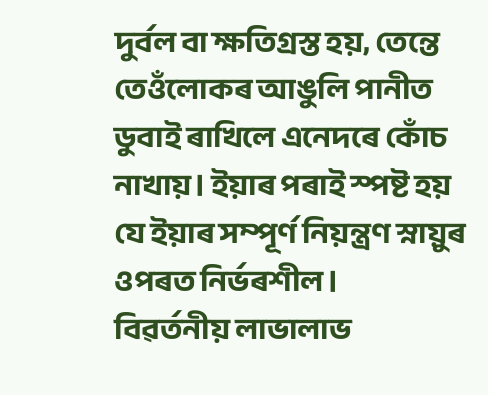দুৰ্বল বা ক্ষতিগ্ৰস্ত হয়, তেন্তে তেওঁলোকৰ আঙুলি পানীত ডুবাই ৰাখিলে এনেদৰে কোঁচ নাখায়। ইয়াৰ পৰাই স্পষ্ট হয় যে ইয়াৰ সম্পূৰ্ণ নিয়ন্ত্ৰণ স্নায়ুৰ ওপৰত নিৰ্ভৰশীল।
বিৱৰ্তনীয় লাভালাভ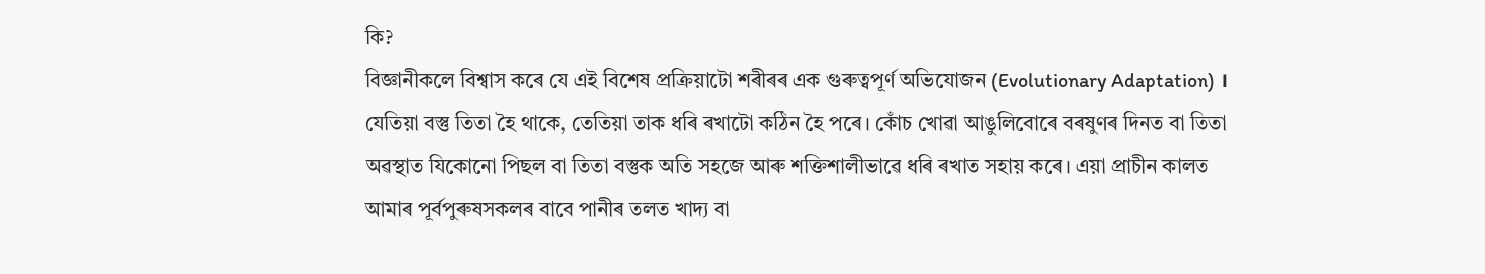কি?
বিজ্ঞানীকলে বিশ্বাস কৰে যে এই বিশেষ প্ৰক্ৰিয়াটো শৰীৰৰ এক গুৰুত্বপূৰ্ণ অভিযোজন (Evolutionary Adaptation) । যেতিয়া বস্তু তিতা হৈ থাকে, তেতিয়া তাক ধৰি ৰখাটো কঠিন হৈ পৰে। কোঁচ খোৱা আঙুলিবোৰে বৰষুণৰ দিনত বা তিতা অৱস্থাত যিকোনো পিছল বা তিতা বস্তুক অতি সহজে আৰু শক্তিশালীভাৱে ধৰি ৰখাত সহায় কৰে। এয়া প্ৰাচীন কালত আমাৰ পূৰ্বপুৰুষসকলৰ বাবে পানীৰ তলত খাদ্য বা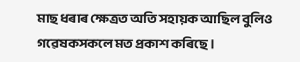মাছ ধৰাৰ ক্ষেত্ৰত অতি সহায়ক আছিল বুলিও গৱেষকসকলে মত প্ৰকাশ কৰিছে।